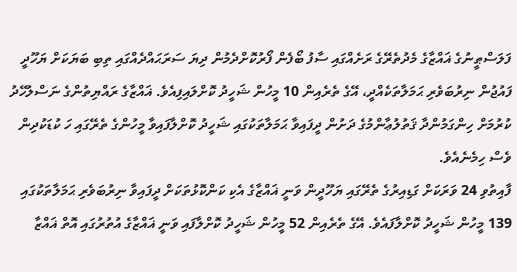ފަލަސްޠީނުގެ ޣައްޒާގެ މެދުތެރޭގެ ރަށެއްގައި ސާފު ބޯފެން ފޯރުކޮށްދެމުން ދިޔަ ސަރަޙައްދެއްގައި ތިބި ބަޔަކަށް ޔަހޫދީ ފައުޖުން ނިރުބަވެރި ޙަމަލާތަކެއްދީ، އޭގެ ތެރެއިން 10 މީހުން ޝަހީދު ކޮށްލައިފިއެވެ. ޣައްޒާގެ ރައްޔިތުންގެ ނަސްލުހޭދު ކުރުމަށް ހިންގަމުންދާ ޤަތުލުޢާންމުގެ ދަށުން ދީފައިވާ ޙަމަލާތަކުގައި ޝަހީދު ކޮށްލާފައިވާ މީހުންގެ ތެރޭގައި ހަ ކުޑަކުދިން ވެސް ހިމެނެއެވެ.
ފާއިތުވި 24 ވަރަކަށް ގަޑިއިރުގެ ތެރޭގައި ޔަހޫދީން ވަނީ ޣައްޒާގެ އެކި ކަންކޮޅުތަކަށް ދީފައިވާ ނިރުބަވެރި ޙަމަލާތަކުގައި 139 މީހުން ޝަހީދު ކޮށްލާފައެވެ. އޭގެ ތެރެއިން 52 މީހުން ޝަހީދު ކޮށްލާފައި ވަނީ ޣައްޒާގެ އުތުރުގައި އޮތް ޣައްޒާ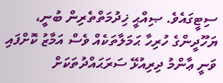ސިޓީގައެވެ. ޞިއްޙީ ޚިދުމަތްތެރިން ބުނީ، ޔަހޫދީންގެ ހުރިހާ ޙަމަލާތަކެއް ވެސް އަމާޒު ކޮށްފައި ވަނީ ޢާންމު ދިރިއުޅޭ ސަރަޙައްދުތަކަށް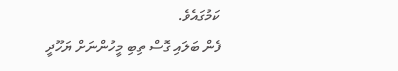ކަމުގައެވެ.
ފެން ބަލައި ގޮސް ތިބި މީހުންނަށް ޔަހޫދީ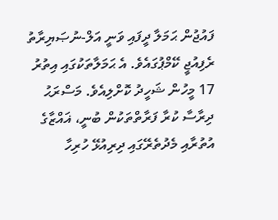ފައުޖުން ޙަމަލާ ދީފައި ވަނީ އަލް-ނުޞަޔިރާތު ރެފިއުޖީ ކޭމްޕުގައެވެ. އެ ޙަމަލާތަކުގައި އިތުރު 17 މީހުން ޝަހީދު ކޮށްލިއެވެ. މަސްރަޙު ދިރާސާ ކުރާ ފަރާތްތަކުން ބުނީ، ޣައްޒާގެ އުތުރާއި މެދުތެރޭގައި ދިރިއުޅޭ ހުރިހާ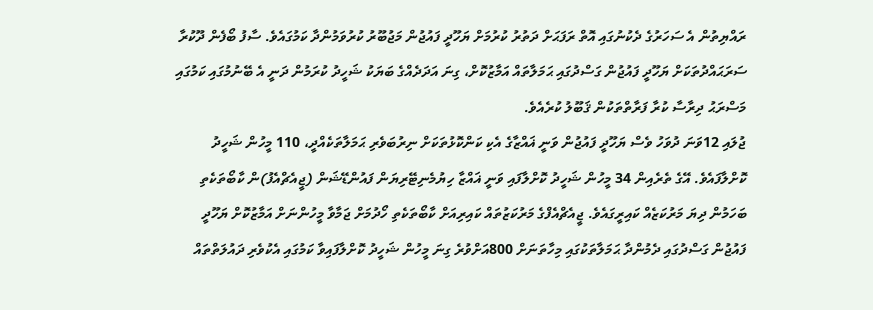ރައްޔިތުން އެ ސަހަރުގެ ދެކުނުގައި އޮތް ރަފަޙަށް ދަތުރު ކުރުމަށް ޔަހޫދީ ފައުޖުން މަޖުބޫރު ކުރުވަމުންދާ ކަމުގައެވެ. ސާފު ބޯފެން ދޫކުރާ ސަރަޙައްދުތަކަށް ޔަހޫދީ ފައުޖުން ގަސްދުގައި ޙަމަލާތައް އަމާޒުކޮށް، ގިނަ އަދަދެއްގެ ބަޔަކު ޝަހީދު ކުރަމުން ދަނީ އެ ބޭނުމުގައި ކަމުގައި މަސްރަޙު ދިރާސާ ކުރާ ފަރާތްތަކުން ޤަބޫލު ކުރެއެވެ.
ޖުލައި 12ވަނަ ދުވަހު ވެސް ޔަހޫދީ ފައުޖުން ވަނީ ޣައްޒާގެ އެކި ކަންކޮޅުތަކަށް ނިރުބަވެރި ޙަމަލާތަކެއްދީ، 110 މީހުން ޝަހީދު ކޮށްލާފައެވެ. އޭގެ ތެރެއިން 34 މީހުން ޝަހީދު ކޮށްލާފައި ވަނީ ޣައްޒާ ހިޔުމެނިޓޭރިޔަން ފައުންޑޭޝަން (ޖީއެޗްއެފު)ން ކާބޯތަކެތި ބަހަމުން ދިޔަ މަރުކަޒެއް ކައިރީގައެވެ. ޖީއެޗްއެފްގެ މަރުކަޒުތައް ކައިރިއަށް ކާބޯތަކެތި ހޯދުމަށް ޖަމާވާ މީހުންނަށް އަމާޒުކޮށް ޔަހޫދީ ފައުޖުން ގަސްދުގައި ދެމުންދާ ޙަމަލާތަކުގައި މިހާތަނަށް 800އަށްވުރެ ގިނަ މީހުން ޝަހީދު ކޮށްލާފައިވާ ކަމުގައި އެކުވެރި ދައުލަތްތައް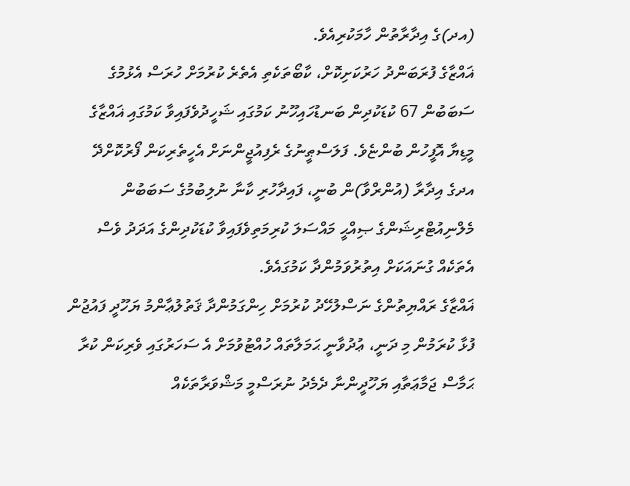(އދ)ގެ އިދާރާތުން ހާމަކުރިއެވެ.
ޣައްޒާގެ ފުރަބަންދު ހަރުކަށިކޮށް، ކާބޯތަކެތި އެތެރެ ކުރުމަށް ހުރަސް އެޅުމުގެ ސަބަބުން 67 ކުޑަކުދިން ބަނޑުހައިހޫނު ކަމުގައި ޝަހީދުވެފައިވާ ކަމުގައި ޣައްޒާގެ މީޑިޔާ އޮފީހުން ބުންޏެވެ. ފަލަސްޠީނުގެ ރެފިއުޖީންނަށް އެހީތެރިކަން ފޯރުކޮށްދޭ އދގެ އިދާރާ (އުންރްވާ)ން ބުނީ، ފައިދާހުރި ކާނާ ނުލިބުމުގެ ސަބަބުން މެލްނިއުޓްރިޝަންގެ ޞިއްޙީ މައްސަލަ ކުރިމަތިވެފައިވާ ކުޑަކުދިންގެ އަދަދު ވެސް އެތަކެއް ގުނައަކަށް އިތުރުވަމުންދާ ކަމުގައެވެ.
ޣައްޒާގެ ރައްޔިތުންގެ ނަސްލުހޭދު ކުރުމަށް ހިންގަމުންދާ ޤަތުލުޢާންމު ޔަހޫދީ ފައުޖުން ފުޅާ ކުރަމުން މި ދަނީ، ޢުދުވާނީ ޙަމަލާތައް ހުއްޓުވުމަށް އެ ސަހަރުގައި ވެރިކަން ކުރާ ޙަމާސް ޖަމާޢަތާއި ޔަހޫދީންނާ ދެމެދު ނުރަސްމީ މަޝްވަރާތަކެއް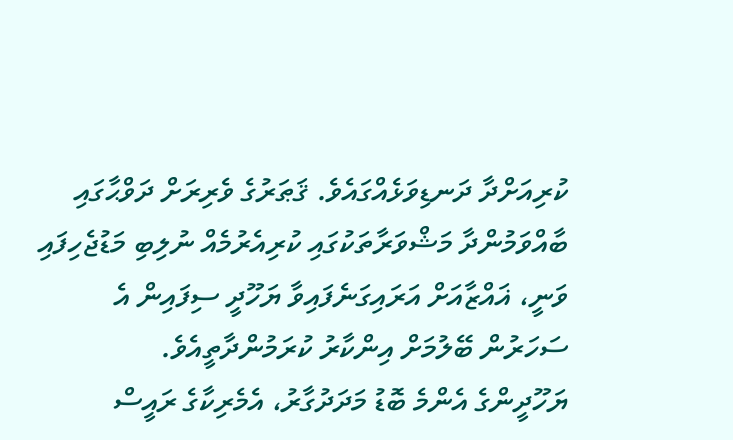ކުރިއަށްދާ ދަނޑިވަޅެއްގައެވެ. ޤަޠަރުގެ ވެރިރަށް ދަވްޙާގައި ބާއްވަމުންދާ މަޝްވަރާތަކުގައި ކުރިއެރުމެއް ނުލިބި މަޑުޖެހިފައި ވަނީ، ޣައްޒާއަށް އަރައިގަނެފައިވާ ޔަހޫދީ ސިފައިން އެ ސަހަރުން ބޭލުމަށް އިންކާރު ކުރަމުންދާތީއެވެ.
ޔަހޫދީންގެ އެންމެ ބޮޑު މަދަދުގާރު، އެމެރިކާގެ ރައީސް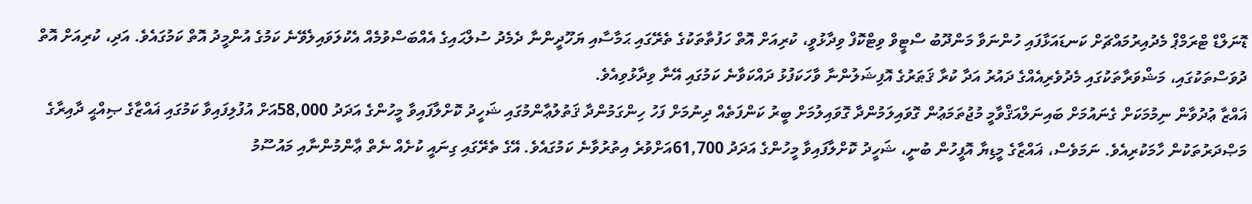ޑޮނަލްޑް ޓްރަމްޕް މެދުއިރުމައްޗަށް ކަނޑައަޅާފައި ހުންނަވާ މަންދޫބު ސްޓީވް ވިޓްކޮފް ވިދާޅުވީ، ކުރިއަށް އޮތް ހަފުތާތަކުގެ ތެރޭގައި ޙަމާސާއި ޔަހޫދީންނާ ދެމެދު ސުލްޙައިގެ އެއްބަސްވުމެއް އެކުލަވައިލެވޭނެ ކަމުގެ އުންމީދު އޮތް ކަމުގައެވެ. އަދި، ކުރިއަށް އޮތް ދުވަސްތަކުގައި، މަޝްވަރާތަކުގައި މެދުވެރިއެއްގެ ދައުރު އަދާ ކުރާ ޤަޠަރުގެ އޮފިޝަލުންނާ ވާހަކަފުޅު ދައްކަވާނެ ކަމުގައި އޭނާ ވިދާޅުވިއެވެ.
ޣައްޒާ ޢުދުވާން ނިމުމަކަށް ގެނައުމަށް ބައިނަލްއަޤްވާމީ މުޖުތަމަޢުން ގޮވައިލަމުންދާ ގޮވައިލުމަށް ބީރު ކަންފަތެއް ދިނުމަށް ފަހު ހިންގަމުންދާ ޤަތުލުޢާންމުގައި ޝަހީދު ކޮށްލާފައިވާ މީހުންގެ އަދަދު 58,000އަށް އުފުލިފައިވާ ކަމުގައި ޣައްޒާގެ ޞިއްޙީ ދާއިރާގެ މަޞްދަރުތަކުން ހާމަކުރިއެވެ. ނަމަވެސް، ޣައްޒާގެ މީޑިޔާ އޮފީހުން ބުނީ، ޝަހީދު ކޮށްލާފައިވާ މީހުންގެ އަދަދު 61,700އަށްވުރެ އިތުރުވާނެ ކަމުގައެވެ. އޭގެ ތެރޭގައި ގިނައީ ކުށެއް ނެތް ޢާންމުންނާއި މައުސޫމު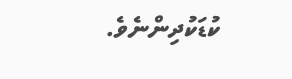ކުޑަކުދިންނެވެ.